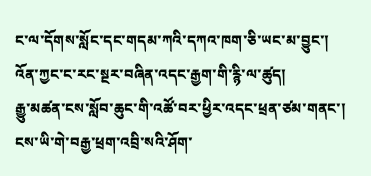ང་ལ་དོགས་སློང་དང་གདམ་ཀའི་དཀའ་ཁག་ཅི་ཡང་མ་བྱུང་།
འོན་ཀྱང་ང་རང་སྔར་བཞིན་འདང་རྒྱག་གི་རྙི་ལ་ཚུད།
རྒྱུ་མཚན་ངས་སློབ་ཆུང་གི་འཚོ་བར་ཕྱིར་འདང་ཕྲན་ཙམ་གནང་།
ངས་ཡི་གེ་བརྒྱ་ཕྲག་འབྲི་སའི་ཤོག་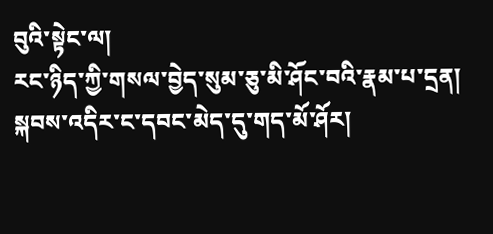བུའི་སྟེང་ལ།
རང་ཉིད་ཀྱི་གསལ་བྱེད་སུམ་ཅུ་མི་ཤོང་བའི་རྣམ་པ་དྲན།
སྐབས་འདིར་ང་དབང་མེད་དུ་གད་མོ་ཤོར།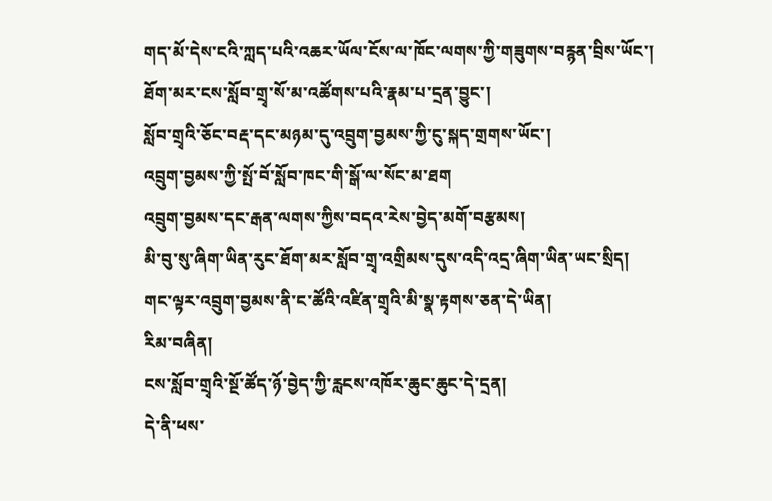གད་མོ་དེས་ངའི་ཀླད་པའི་འཆར་ཡོལ་ངོས་ལ་ཁོང་ལགས་ཀྱི་གཟུགས་བརྙན་བྲིས་ཡོང་།
ཐོག་མར་ངས་སློབ་གྲྭ་སོ་མ་འཚོགས་པའི་རྣམ་པ་དྲན་བྱུང་།
སློབ་གྲྭའི་ཅོང་བརྡ་དང་མཉམ་དུ་འབྲུག་བྱམས་ཀྱི་ངུ་སྐད་གྲགས་ཡོང་།
འབྲུག་བྱམས་ཀྱི་སྤོ་བོ་སློབ་ཁང་གི་སྒོ་ལ་སོང་མ་ཐག
འབྲུག་བྱམས་དང་རྒན་ལགས་ཀྱིས་བདའ་རེས་བྱེད་མགོ་བརྩམས།
མི་བུ་སུ་ཞིག་ཡིན་རུང་ཐོག་མར་སློབ་གྲྭ་འགྲིམས་དུས་འདི་འདྲ་ཞིག་ཡིན་ཡང་སྲིད།
གང་ལྟར་འབྲུག་བྱམས་ནི་ང་ཚོའི་འཛིན་གྲྭའི་མི་སྣ་རྟགས་ཅན་དེ་ཡིན།
རིམ་བཞིན།
ངས་སློབ་གྲྭའི་སྔོ་ཚོད་ཉོ་བྱེད་ཀྱི་རླངས་འཁོར་ཆུང་ཆུང་དེ་དྲན།
དེ་ནི་ཕས་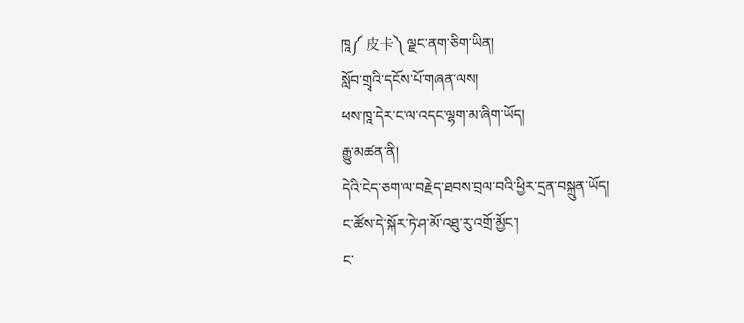ཁཱ༼ 皮卡༽ ལྗང་ནག་ཅིག་ཡིན།
སློབ་གྲྭའི་དངོས་པོ་གཞན་ལས།
ཕས་ཁཱ་དེར་ང་ལ་འདང་ལྷག་མ་ཞིག་ཡོད།
རྒྱུ་མཚན་ནི།
དེའི་ངེད་ཅག་ལ་བརྗེད་ཐབས་བྲལ་བའི་ཕྱིར་དྲན་བསྐྲུན་ཡོད།
ང་ཚོས་དེ་སྐོར་ཏེ་ཤ་མོ་འཐུ་རུ་འགྲོ་མྱོང་།
ང་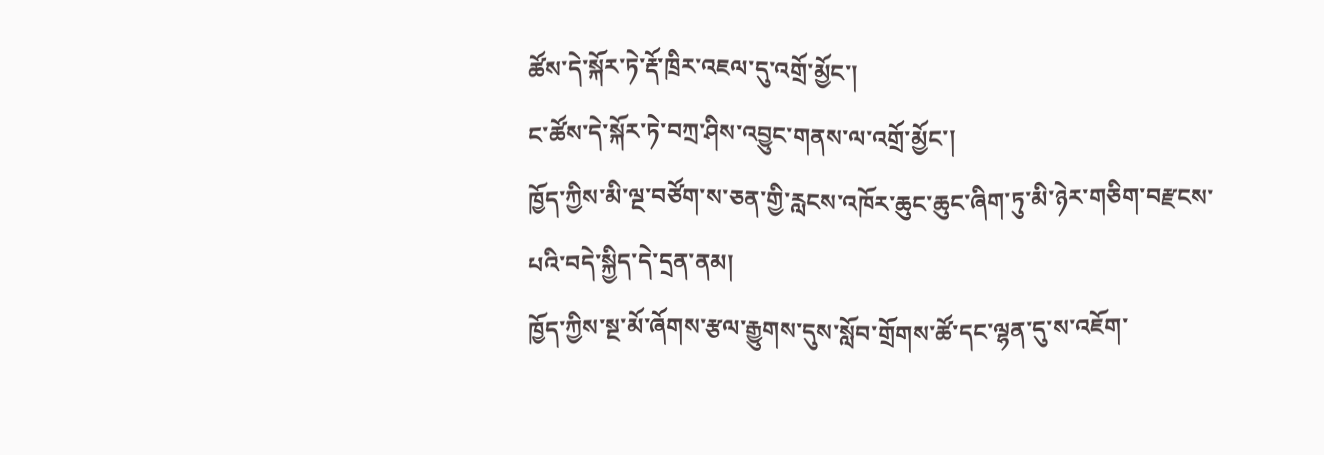ཚོས་དེ་སྐོར་ཏེ་རྡོ་ཁྲིར་འཇལ་དུ་འགྲོ་མྱོང་།
ང་ཚོས་དེ་སྐོར་ཏེ་བཀྲ་ཤིས་འབྱུང་གནས་ལ་འགྲོ་མྱོང་།
ཁྱོད་ཀྱིས་མི་ལྔ་བཙོག་ས་ཅན་གྱི་རླངས་འཁོར་ཆུང་ཆུང་ཞིག་ཏུ་མི་ཉེར་གཅིག་བརྫངས་པའི་བདེ་སྐྱིད་དེ་དྲན་ནམ།
ཁྱོད་ཀྱིས་སྔ་མོ་ཞོགས་རྩལ་རྒྱུགས་དུས་སློབ་གྲོགས་ཚོ་དང་ལྷན་དུ་ས་འཇོག་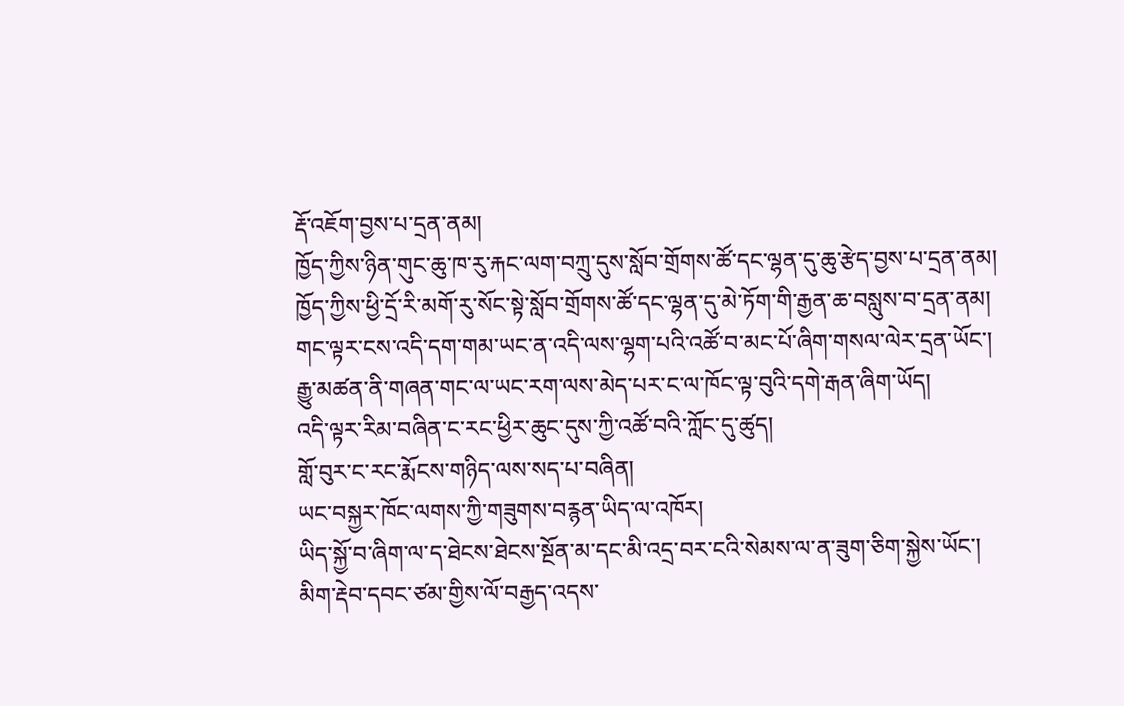རྡོ་འཇོག་བྱས་པ་དྲན་ནམ།
ཁྱོད་ཀྱིས་ཉིན་གུང་ཆུ་ཁ་རུ་རྐང་ལག་བཀྲུ་དུས་སློབ་གྲོགས་ཚོ་དང་ལྷན་དུ་ཆུ་རྩེད་བྱས་པ་དྲན་ནམ།
ཁྱོད་ཀྱིས་ཕྱི་དྲོ་རི་མགོ་རུ་སོང་སྟེ་སློབ་གྲོགས་ཚོ་དང་ལྷན་དུ་མེ་ཏོག་གི་རྒྱན་ཆ་བསླུས་བ་དྲན་ནམ།
གང་ལྟར་ངས་འདི་དག་གམ་ཡང་ན་འདི་ལས་ལྷག་པའི་འཚོ་བ་མང་པོ་ཞིག་གསལ་ལེར་དྲན་ཡོང་།
རྒྱུ་མཚན་ནི་གཞན་གང་ལ་ཡང་རག་ལས་མེད་པར་ང་ལ་ཁོང་ལྟ་བུའི་དགེ་རྒན་ཞིག་ཡོད།
འདི་ལྟར་རིམ་བཞིན་ང་རང་ཕྱིར་ཆུང་དུས་ཀྱི་འཚོ་བའི་ཀློང་དུ་ཚུད།
གློ་བུར་ང་རང་རྨོངས་གཉིད་ལས་སད་པ་བཞིན།
ཡང་བསྐྱར་ཁོང་ལགས་ཀྱི་གཟུགས་བརྙན་ཡིད་ལ་འཁོར།
ཡིད་སྐྱོ་བ་ཞིག་ལ་ད་ཐེངས་ཐེངས་སྔོན་མ་དང་མི་འདྲ་བར་ངའི་སེམས་ལ་ན་ཟུག་ཅིག་སྐྱེས་ཡོང་།
མིག་རྡེབ་དབང་ཙམ་གྱིས་ལོ་བརྒྱད་འདས་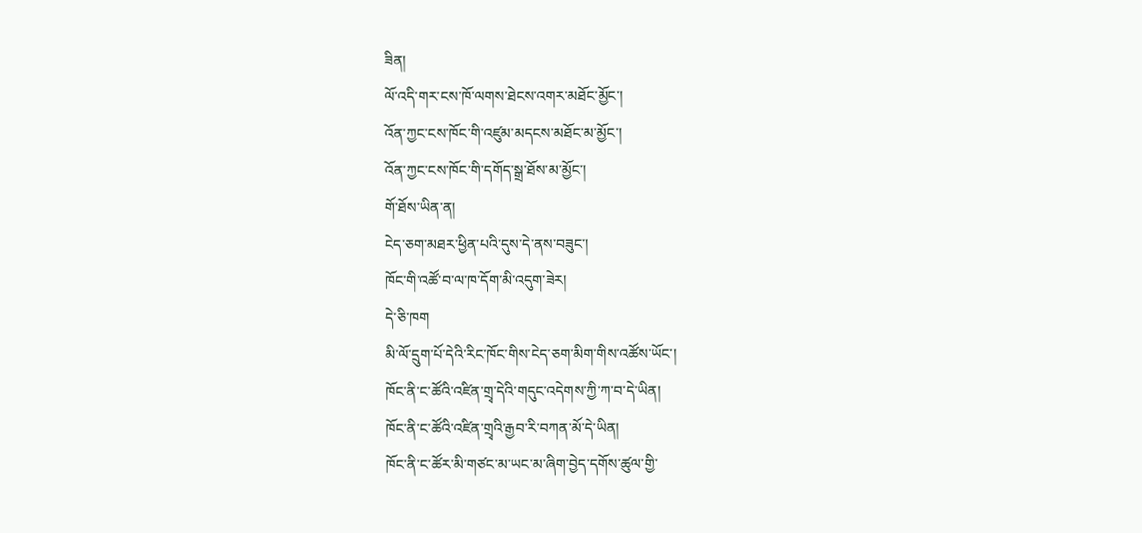ཟིན།
ལོ་འདི་གར་ངས་ཁོ་ལགས་ཐེངས་འགར་མཐོང་མྱོང་།
འོན་ཀྱང་ངས་ཁོང་གི་འཛུམ་མདངས་མཐོང་མ་མྱོང་།
འོན་ཀྱང་ངས་ཁོང་གི་དགོད་སྒྲ་ཐོས་མ་མྱོང་།
གོ་ཐོས་ཡིན་ན།
ངེད་ཅག་མཐར་ཕྱིན་པའི་དུས་དེ་ནས་བཟུང་།
ཁོང་གི་འཚོ་བ་ལ་ཁ་དོག་མི་འདུག་ཟེར།
དེ་ཅི་ཁག
མི་ལོ་དྲུག་པོ་དེའི་རིང་ཁོང་གིས་ངེད་ཅག་མིག་གིས་འཚོས་ཡོང་།
ཁོང་ནི་ང་ཚོའི་འཛིན་གྲྭ་དེའི་གདུང་འདེགས་ཀྱི་ཀ་བ་དེ་ཡིན།
ཁོང་ནི་ང་ཚོའི་འཛིན་གྲྭའི་རྒྱབ་རི་བཀན་མོ་དེ་ཡིན།
ཁོང་ནི་ང་ཚོར་མི་གཙང་མ་ཡང་མ་ཞིག་བྱེད་དགོས་ཚུལ་གྱི་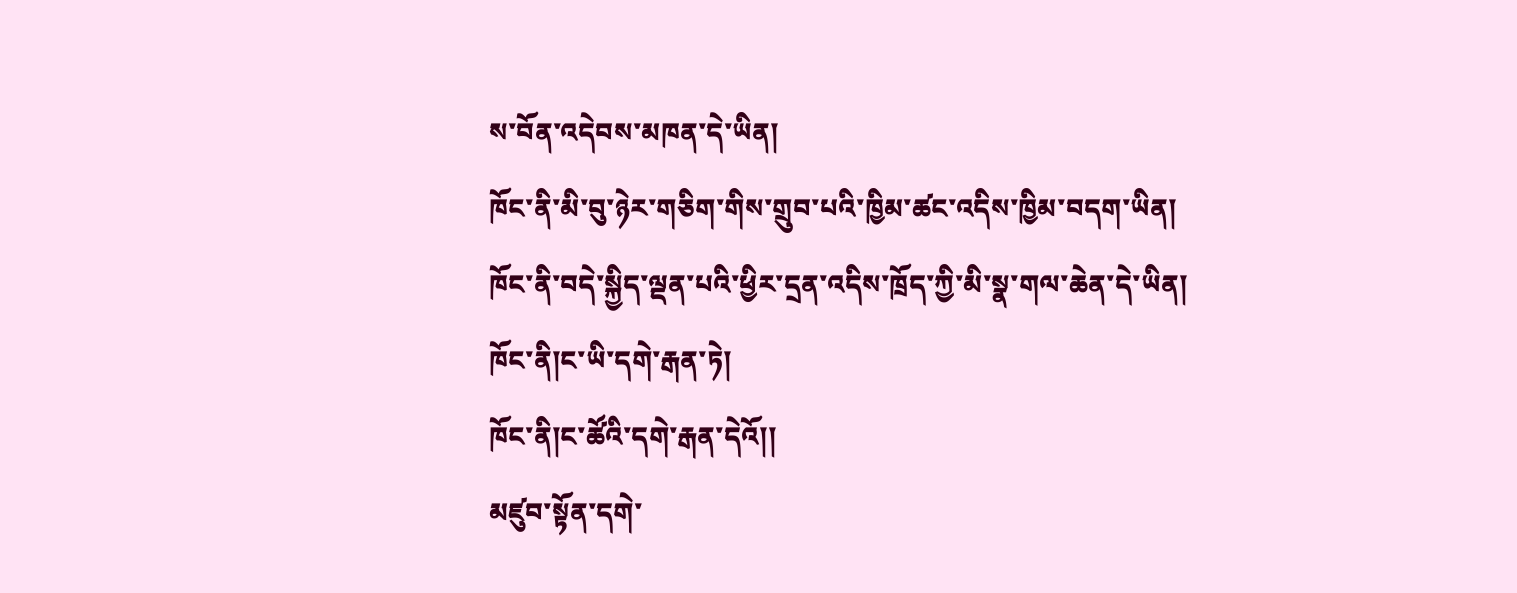ས་བོན་འདེབས་མཁན་དེ་ཡིན།
ཁོང་ནི་མི་བུ་ཉེར་གཅིག་གིས་གྲུབ་པའི་ཁྱིམ་ཚང་འདིས་ཁྱིམ་བདག་ཡིན།
ཁོང་ནི་བདེ་སྐྱིད་ལྡན་པའི་ཕྱིར་དྲན་འདིས་ཁྲོད་ཀྱི་མི་སྣ་གལ་ཆེན་དེ་ཡིན།
ཁོང་ནི།ང་ཡི་དགེ་རྒན་ཏེ།
ཁོང་ནི།ང་ཚོའི་དགེ་རྒན་དེའོ།།
མཛུབ་སྟོན་དགེ་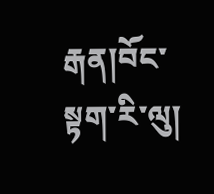རྒན།བོང་སྟག་རི་ལུ།